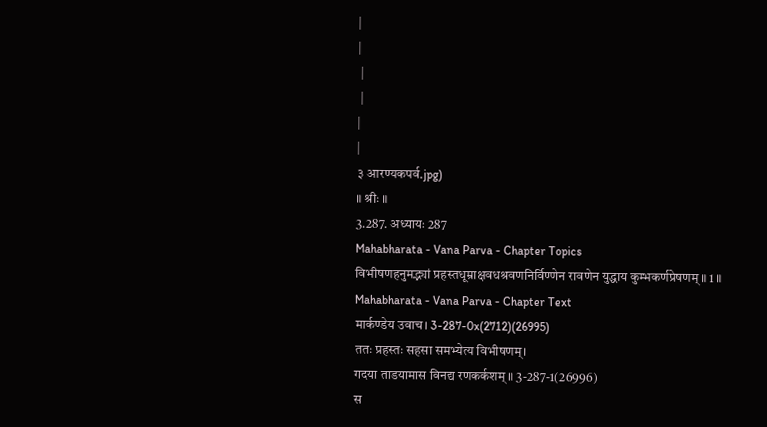|
|
 |
 |
|
|
३ आरण्यकपर्व.jpg)
॥ श्रीः ॥
3.287. अध्यायः 287
Mahabharata - Vana Parva - Chapter Topics
विभीषणहनुमद्भ्यां प्रहस्तधूम्राक्षवधश्रवणनिर्विण्णेन रावणेन युद्धाय कुम्भकर्णप्रेषणम् ॥ 1 ॥
Mahabharata - Vana Parva - Chapter Text
मार्कण्डेय उवाच। 3-287-0x(2712)(26995)
ततः प्रहस्तः सहसा समभ्येत्य विभीषणम्।
गदया ताडयामास विनद्य रणकर्कशम् ॥ 3-287-1(26996)
स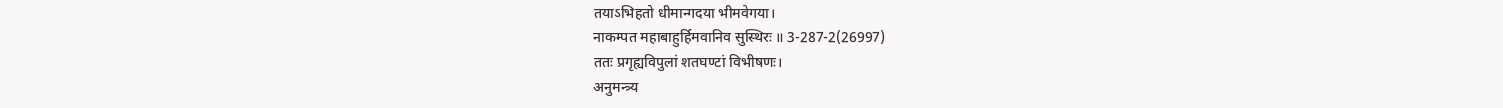तयाऽभिहतो धीमान्गदया भीमवेगया।
नाकम्पत महाबाहुर्हिमवानिव सुस्थिरः ॥ 3-287-2(26997)
ततः प्रगृह्यविपुलां शतघण्टां विभीषणः।
अनुमन्त्र्य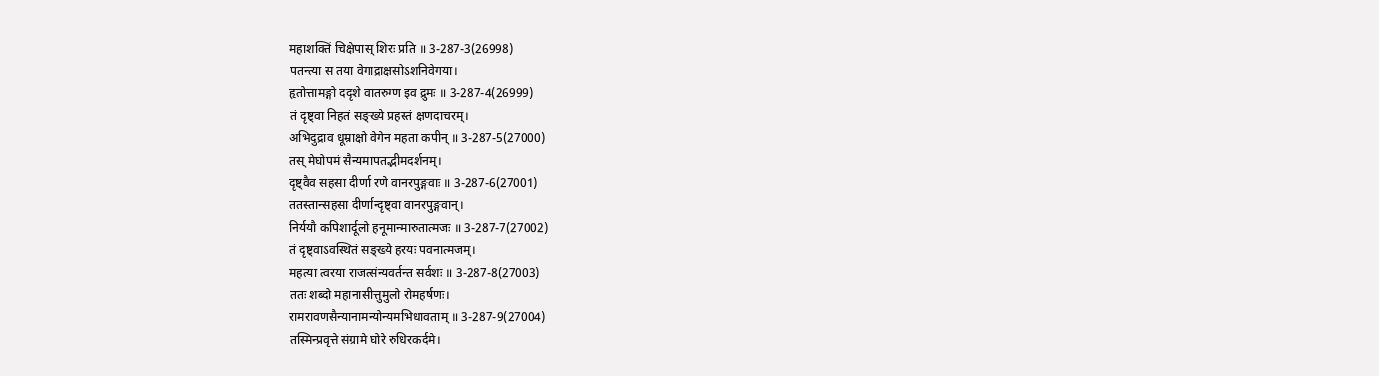महाशक्तिं चिक्षेपास् शिरः प्रति ॥ 3-287-3(26998)
पतन्त्या स तया वेगाद्राक्षसोऽशनिवेगया।
हृतोत्तामङ्गो ददृशे वातरुग्ण इव द्रुमः ॥ 3-287-4(26999)
तं दृष्ट्वा निहतं सङ्ख्ये प्रहस्तं क्षणदाचरम्।
अभिदुद्राव धूम्राक्षो वेगेन महता कपीन् ॥ 3-287-5(27000)
तस् मेघोपमं सैन्यमापतद्भीमदर्शनम्।
दृष्ट्वैव सहसा दीर्णा रणे वानरपुङ्गवाः ॥ 3-287-6(27001)
ततस्तान्सहसा दीर्णान्दृष्ट्वा वानरपुङ्गवान्।
निर्ययौ कपिशार्दूलो हनूमान्मारुतात्मजः ॥ 3-287-7(27002)
तं दृष्ट्वाऽवस्थितं सङ्ख्ये हरयः पवनात्मजम्।
महत्या त्वरया राजत्संन्यवर्तन्त सर्वशः ॥ 3-287-8(27003)
ततः शब्दो महानासीत्तुमुलो रोमहर्षणः।
रामरावणसैन्यानामन्योन्यमभिधावताम् ॥ 3-287-9(27004)
तस्मिन्प्रवृत्ते संग्रामे घोरे रुधिरकर्दमे।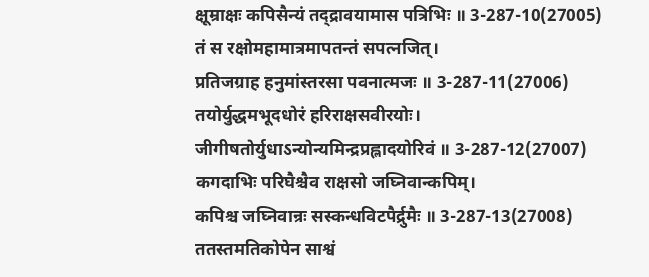क्षूम्राक्षः कपिसैन्यं तद्द्रावयामास पत्रिभिः ॥ 3-287-10(27005)
तं स रक्षोमहामात्रमापतन्तं सपत्नजित्।
प्रतिजग्राह हनुमांस्तरसा पवनात्मजः ॥ 3-287-11(27006)
तयोर्युद्धमभूदधोरं हरिराक्षसवीरयोः।
जीगीषतोर्युधाऽन्योन्यमिन्द्रप्रह्लादयोरिवं ॥ 3-287-12(27007)
कगदाभिः परिघैश्चैव राक्षसो जघ्निवान्कपिम्।
कपिश्च जघ्निवान्रः सस्कन्धविटपैर्द्रुमैः ॥ 3-287-13(27008)
ततस्तमतिकोपेन साश्वं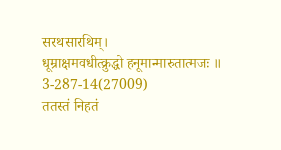सरथसारथिम्।
धूम्राक्षमवधीत्क्रुद्धो हनूमान्मारुतात्मजः ॥ 3-287-14(27009)
ततस्तं निहतं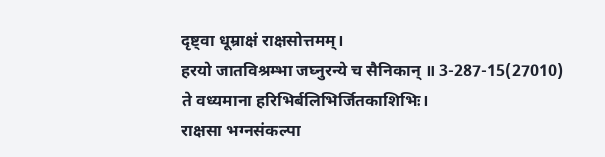दृष्ट्वा धूम्राक्षं राक्षसोत्तमम्।
हरयो जातविश्रम्भा जघ्नुरन्ये च सैनिकान् ॥ 3-287-15(27010)
ते वध्यमाना हरिभिर्बलिभिर्जितकाशिभिः।
राक्षसा भग्नसंकल्पा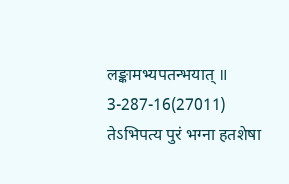लङ्कामभ्यपतन्भयात् ॥ 3-287-16(27011)
तेऽभिपत्य पुरं भग्ना हतशेषा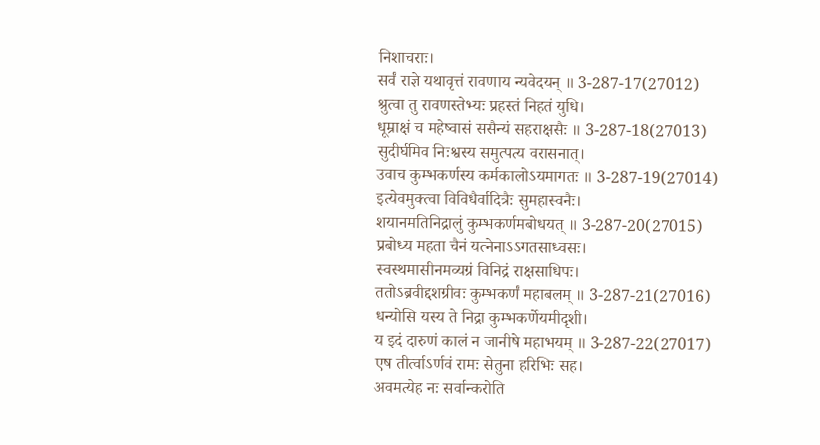निशाचराः।
सर्वं राज्ञे यथावृत्तं रावणाय न्यवेदयन् ॥ 3-287-17(27012)
श्रुत्वा तु रावणस्तेभ्यः प्रहस्तं निहतं युधि।
धूम्राक्षं च महेष्वासं ससैन्यं सहराक्षसैः ॥ 3-287-18(27013)
सुदीर्घमिव निःश्वस्य समुत्पत्य वरासनात्।
उवाच कुम्भकर्णस्य कर्मकालोऽयमागतः ॥ 3-287-19(27014)
इत्येवमुक्त्वा विविधैर्वादित्रैः सुमहास्वनैः।
शयानमतिनिद्रालुं कुम्भकर्णमबोधयत् ॥ 3-287-20(27015)
प्रबोध्य महता चैनं यत्नेनाऽऽगतसाध्वसः।
स्वस्थमासीनमव्यग्रं विनिद्रं राक्षसाधिपः।
ततोऽब्रवीद्दशग्रीवः कुम्भकर्णं महाबलम् ॥ 3-287-21(27016)
धन्योसि यस्य ते निद्रा कुम्भकर्णेयमीदृशी।
य इदं दारुणं कालं न जानीषे महाभयम् ॥ 3-287-22(27017)
एष तीर्त्वाऽर्णवं रामः सेतुना हरिभिः सह।
अवमत्येह नः सर्वान्करोति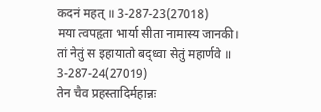कदनं महत् ॥ 3-287-23(27018)
मया त्वपहृता भार्या सीता नामास्य जानकी।
तां नेतुं स इहायातो बद्ध्वा सेतुं महार्णवे ॥ 3-287-24(27019)
तेन चैव प्रहस्तादिर्महान्नः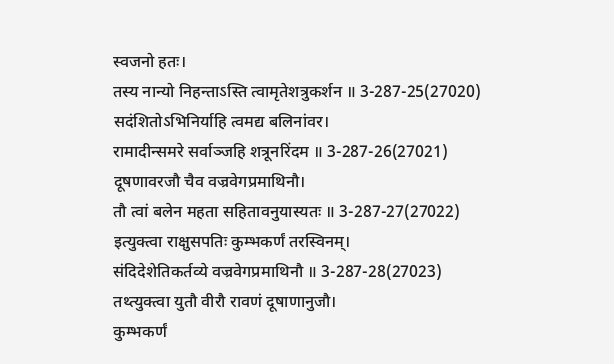स्वजनो हतः।
तस्य नान्यो निहन्ताऽस्ति त्वामृतेशत्रुकर्शन ॥ 3-287-25(27020)
सदंशितोऽभिनिर्याहि त्वमद्य बलिनांवर।
रामादीन्समरे सर्वाञ्जहि शत्रूनरिंदम ॥ 3-287-26(27021)
दूषणावरजौ चैव वज्रवेगप्रमाथिनौ।
तौ त्वां बलेन महता सहितावनुयास्यतः ॥ 3-287-27(27022)
इत्युक्त्वा राक्षुसपतिः कुम्भकर्णं तरस्विनम्।
संदिदेशेतिकर्तव्ये वज्रवेगप्रमाथिनौ ॥ 3-287-28(27023)
तथ्त्युक्त्वा युतौ वीरौ रावणं दूषाणानुजौ।
कुम्भकर्णं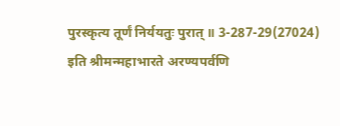पुरस्कृत्य तूर्णं निर्ययतुः पुरात् ॥ 3-287-29(27024)
इति श्रीमन्महाभारते अरण्यपर्वणि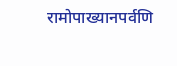रामोपाख्यानपर्वणि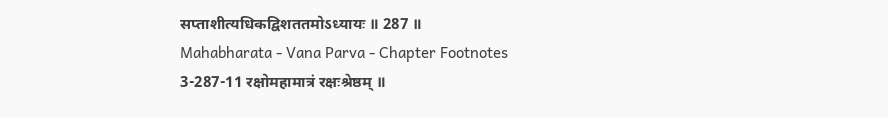सप्ताशीत्यधिकद्विशततमोऽध्यायः ॥ 287 ॥
Mahabharata - Vana Parva - Chapter Footnotes
3-287-11 रक्षोमहामात्रं रक्षःश्रेष्ठम् ॥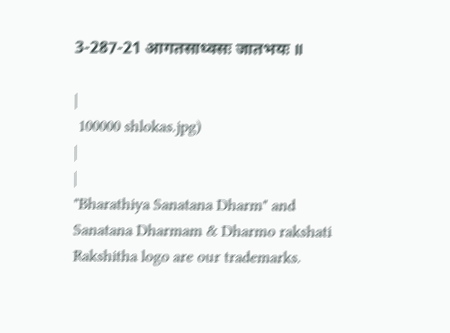3-287-21 आगतसाध्वसः जातभयः ॥

|
 100000 shlokas.jpg)
|
|
"Bharathiya Sanatana Dharm" and Sanatana Dharmam & Dharmo rakshati Rakshitha logo are our trademarks.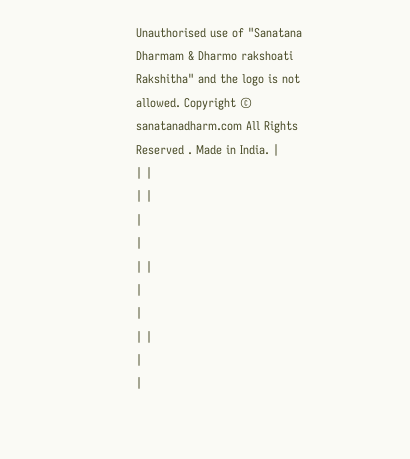Unauthorised use of "Sanatana Dharmam & Dharmo rakshoati Rakshitha" and the logo is not allowed. Copyright © sanatanadharm.com All Rights Reserved . Made in India. |
| |
| |
|
|
| |
|
|
| |
|
|